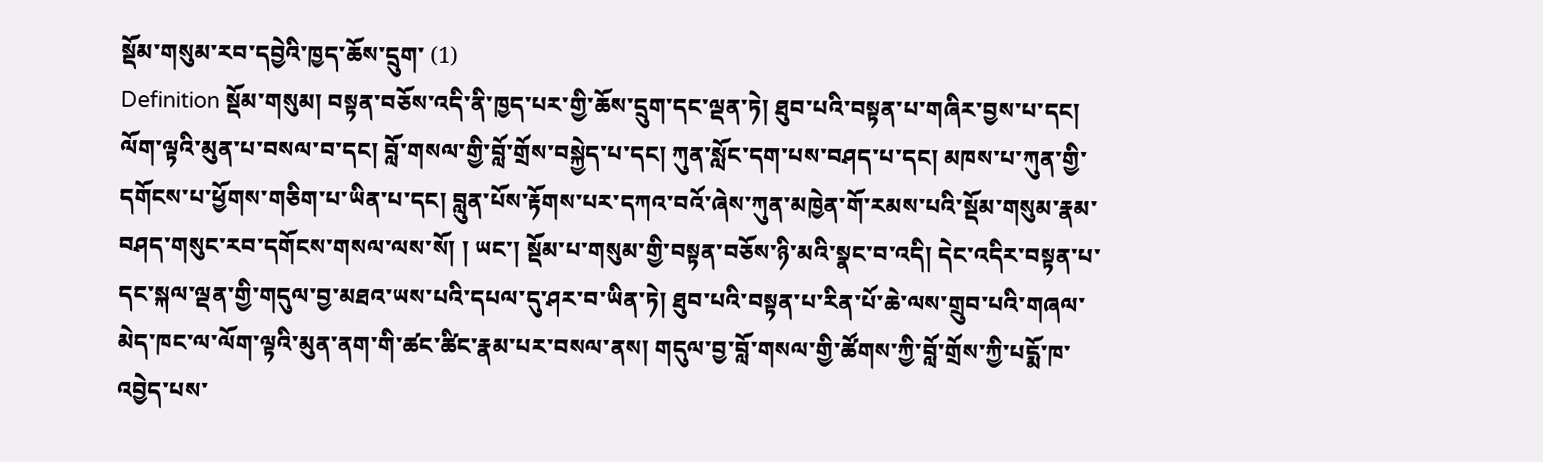སྡོམ་གསུམ་རབ་དབྱེའི་ཁྱད་ཆོས་དྲུག་ (1)
Definition སྡོམ་གསུམ། བསྟན་བཅོས་འདི་ནི་ཁྱད་པར་གྱི་ཆོས་དྲུག་དང་ལྡན་ཏེ། ཐུབ་པའི་བསྟན་པ་གཞིར་བྱས་པ་དང། ལོག་ལྟའི་མུན་པ་བསལ་བ་དང། བློ་གསལ་གྱི་བློ་གྲོས་བསྐྱེད་པ་དང། ཀུན་སློང་དག་པས་བཤད་པ་དང། མཁས་པ་ཀུན་གྱི་དགོངས་པ་ཕྱོགས་གཅིག་པ་ཡིན་པ་དང། བླུན་པོས་རྟོགས་པར་དཀའ་བའོ་ཞེས་ཀུན་མཁྱེན་གོ་རམས་པའི་སྡོམ་གསུམ་རྣམ་བཤད་གསུང་རབ་དགོངས་གསལ་ལས་སོ། ། ཡང་། སྡོམ་པ་གསུམ་གྱི་བསྟན་བཅོས་ཉི་མའི་སྣང་བ་འདི། དེང་འདིར་བསྟན་པ་དང་སྐལ་ལྡན་གྱི་གདུལ་བྱ་མཐའ་ཡས་པའི་དཔལ་དུ་ཤར་བ་ཡིན་ཏེ། ཐུབ་པའི་བསྟན་པ་རིན་པོ་ཆེ་ལས་གྲུབ་པའི་གཞལ་མེད་ཁང་ལ་ལོག་ལྟའི་མུན་ནག་གི་ཚང་ཚིང་རྣམ་པར་བསལ་ནས། གདུལ་བྱ་བློ་གསལ་གྱི་ཚོགས་ཀྱི་བློ་གྲོས་ཀྱི་པདྨོ་ཁ་འབྱེད་པས་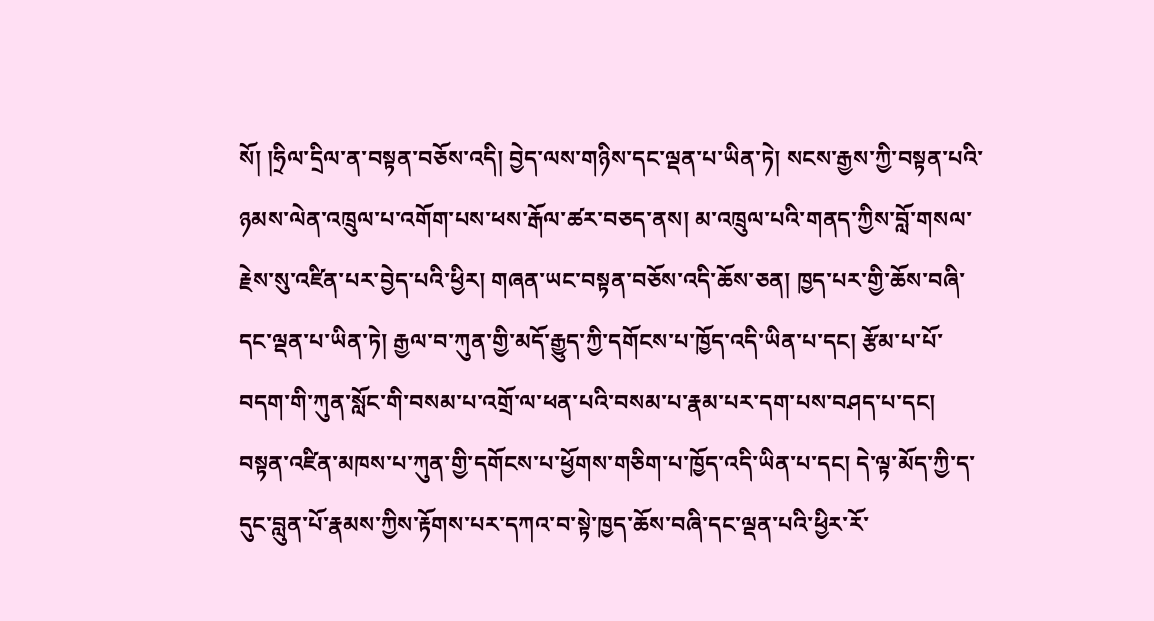སོ། །ཧྲིལ་དྲིལ་ན་བསྟན་བཅོས་འདི། བྱེད་ལས་གཉིས་དང་ལྡན་པ་ཡིན་ཏེ། སངས་རྒྱས་ཀྱི་བསྟན་པའི་ཉམས་ལེན་འཁྲུལ་པ་འགོག་པས་ཕས་རྒོལ་ཚར་བཅད་ནས། མ་འཁྲུལ་པའི་གནད་ཀྱིས་བློ་གསལ་རྗེས་སུ་འཛིན་པར་བྱེད་པའི་ཕྱིར། གཞན་ཡང་བསྟན་བཅོས་འདི་ཆོས་ཅན། ཁྱད་པར་གྱི་ཆོས་བཞི་དང་ལྡན་པ་ཡིན་ཏེ། རྒྱལ་བ་ཀུན་གྱི་མདོ་རྒྱུད་ཀྱི་དགོངས་པ་ཁྱོད་འདི་ཡིན་པ་དང། རྩོམ་པ་པོ་བདག་གི་ཀུན་སློང་གི་བསམ་པ་འགྲོ་ལ་ཕན་པའི་བསམ་པ་རྣམ་པར་དག་པས་བཤད་པ་དང། བསྟན་འཛིན་མཁས་པ་ཀུན་གྱི་དགོངས་པ་ཕྱོགས་གཅིག་པ་ཁྱོད་འདི་ཡིན་པ་དང། དེ་ལྟ་མོད་ཀྱི་ད་དུང་བླུན་པོ་རྣམས་ཀྱིས་རྟོགས་པར་དཀའ་བ་སྟེ་ཁྱད་ཆོས་བཞི་དང་ལྡན་པའི་ཕྱིར་རོ་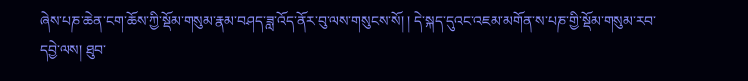ཞེས་པཎ་ཆེན་ངག་ཆོས་ཀྱི་སྡོམ་གསུམ་རྣམ་བཤད་ཟླ་འོད་ནོར་བུ་ལས་གསུངས་སོ། ། དེ་སྐད་དུའང་འཇམ་མགོན་ས་པཎ་གྱི་སྡོམ་གསུམ་རབ་དབྱེ་ལས། ཐུབ་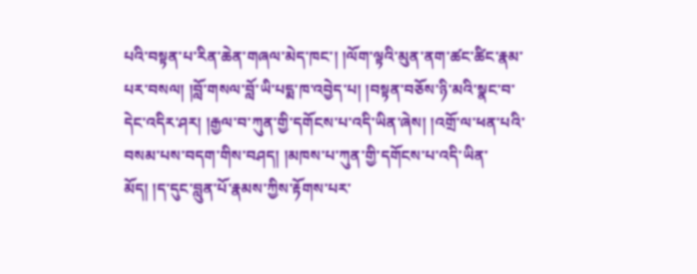པའི་བསྟན་པ་རིན་ཆེན་གཞལ་མེད་ཁང་། །ལོག་ལྟའི་མུན་ནག་ཚང་ཚིང་རྣམ་པར་བསལ། །བློ་གསལ་བློ་ཡི་པདྨ་ཁ་འབྱེད་པ། །བསྟན་བཅོས་ཉི་མའི་སྣང་བ་དེང་འདིར་ཤར། །རྒྱལ་བ་ཀུན་གྱི་དགོངས་པ་འདི་ཡིན་ཞེས། །འགྲོ་ལ་ཕན་པའི་བསམ་པས་བདག་གིས་བཤད། །མཁས་པ་ཀུན་གྱི་དགོངས་པ་འདི་ཡིན་མོད། །ད་དུང་བླུན་པོ་རྣམས་ཀྱིས་རྟོགས་པར་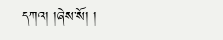དཀའ། །ཞེས་སོ། །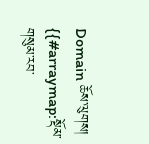Domain ཆོས་ལུགས།
{{#arraymap:སྡོམ་གསུམ་རབ་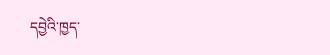དབྱེའི་ཁྱད་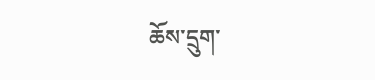ཆོས་དྲུག་